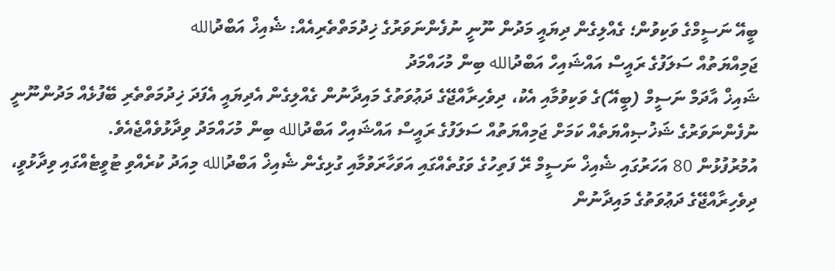ބީއޭ ނަސީމްގެ ވަކިވުން؛ ގެއްލިގެން ދިޔައީ މަދުން ނޫނީ ނުފެންނަވަރުގެ ޚިދުމަތްތެރިއެއް: ޝެއިޚް އަބްދުالله
ޖަމިއްޔަތުއް ސަލަފުގެ ރައީސް އައްޝައިހް އަބްދުالله ބިން މުހައްމަދު
ޝައިޚް އާދަމް ނަސީމް (ބީއޭ)ގެ ވަކިވުމާއި އެކު، ދިވެހިރާއްޖޭގެ ދަޢުވަތުގެ މައިދާނުން ގެއްލިގެން އެދިޔައީ އެފަދަ ޚިދުމަތްތެރި ބޭފުޅެއް މަދުންނޫނީ ނުފެންނަވަރުގެ ޝަޚުޞިއްޔަތެއް ކަމަށް ޖަމިއްޔަތުއް ސަލަފުގެ ރައީސް އައްޝައިހް އަބްދުالله ބިން މުހައްމަދު ވިދާޅުވެއްޖެއެވެ.
އުމުރުފުޅުން 80 އަހަރުގައި ޝެއިޚް ނަސީމް ރޭ ފަތިހުގެ ވަގުތެއްގައި އަވަހާރަވުމާއި ގުޅިގެން ޝެއިޚް އަބްދުالله މިއަދު ކުރެއްވި ޓުވީޓެއްގައި ވިދާޅުވީ،  ދިވެހިރާއްޖޭގެ ދަޢުވަތުގެ މައިދާނުން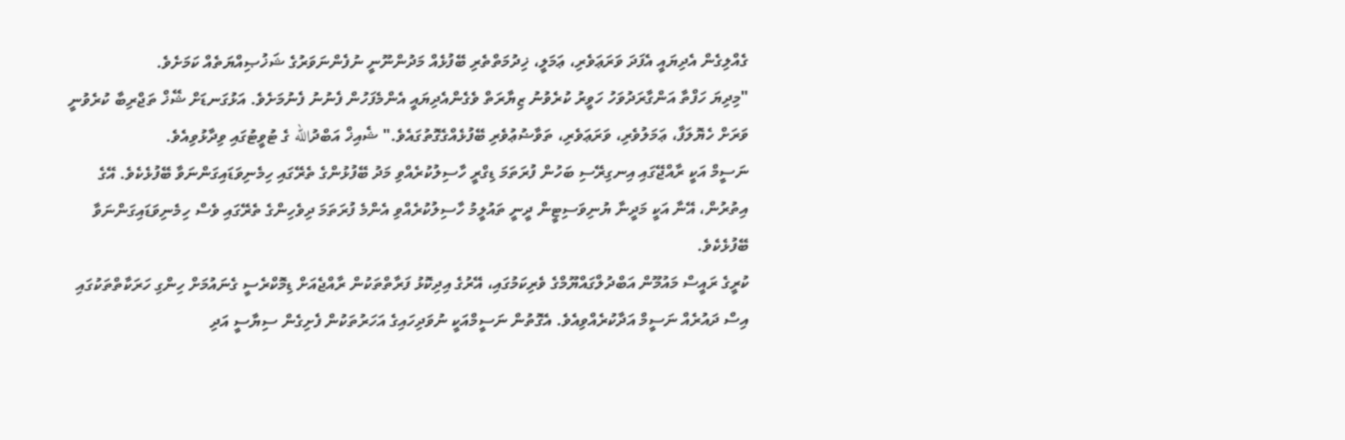ގެއްލިގެން އެދިޔައީ އެފަދަ ވަރަޢަވެރި، ޢަމަލީ، ޚިދުމަތްތެރި ބޭފުޅެއް މަދުންނޫނީ ނުފެންނަވަރުގެ ޝަޚުޞިއްޔަތެއް ކަމަށެވެ.
"މިދިޔަ ހަފްތާ އަންގާރަދުވަހު ހަވީރު ކުރެވުނު ޒިޔާރަތް ވެގެންއެދިޔައީ އެންމެފަހުން ފެނުނު ފެނުމަށެވެ. އަޅުގަނޑަށް ޝޭޚް ތަޖްރިބާ ކުރެވުނީ ވަރަށް ހެޔޮލަފާ، ޢަމަލުވެރި، ވަރަޢަވެރި، ތަވާޟުޢުވެރި ބޭފުޅެއްގެގޮތުގައެވެ." ޝެއިޚް އަބްދުالله ގެ ޓުވީޓުގައި ވިދާޅުވިއެވެ.
ނަސީމް އަކީ ރާއްޖޭގައި އިނގިރޭސި ބަހުން ފުރަތަމަ ޑިގްރީ ހާސިލުކުރެއްވި މަދު ބޭފުޅުންގެ ތެރޭގައި ހިމެނިވަޑައިގަންނަވާ ބޭފުޅެކެވެ. އޭގެ އިތުރުން، އޭނާ އަކީ މަދީނާ ޔުނިވަސިޓީން ދީނީ ތައުލީމު ހާސިލުކުރެއްވި އެންމެ ފުރަތަމަ ދިވެހިންގެ ތެރޭގައި ވެސް ހިމެނިވަޑައިގަންނަވާ ބޭފުޅެކެވެ.
ކުރީގެ ރައީސް މައުމޫން އަބްދުލްގައްޔޫމްގެ ވެރިކަމުގައި، އޭރުގެ އިދިކޮޅު ފަރާތްތަކުން ރާއްޖެއަށް ޑިމޮކްރެސީ ގެނައުމަށް ހިންގި ހަރަކާތްތަކުގައި އިސް ދައުރެއް ނަސީމް އަދާކުރެއްވިއެވެ. އެގޮތުން ނަސީމްއަކީ ނުވަދިހައިގެ އަހަރުތަކުން ފެށިގެން ސިޔާސީ އަދި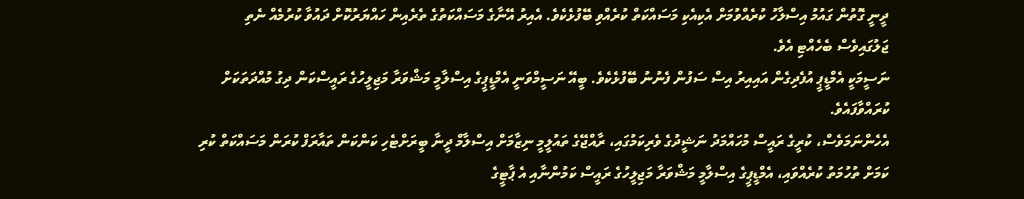ދީނީ ގޮތުން ގައުމު އިސްލާހު ކުރެއްވުމަށް އެކިއެކި މަސައްކަތް ކުރެއްވި ބޭފުޅެކެވެ. އެއިރު އޭނާގެ މަސައްކަތުގެ ތެރެއިން ހައްޔަރުކޮށް ދައުވާ ކުރުމެއް ނެތި ޖަލުގައިވެސް ބެހެއްޓި އެވެ.
ނަސީމަކީ އެމްޑީޕީ އުފެދިގެން އައިއިރު އިސް ސަފުން ފެނުނު ބޭފުޅެކެވެ. ބީއޭ ނަސީމްވަނީ އެމްޑީޕީގެ އިސްލާމީ މަޝްވަރާ މަޖިލީހުގެ ރައީސްކަން ދިގު މުއްދަތަކަށް ކުރައްވާފައެވެ.
އެހެންނަމަވެސް، ކުރީގެ ރައީސް މުހައްމަދު ނަޝީދުގެ ވެރިކަމުގައި، ރާއްޖޭގެ ތައުލީމީ ނިޒާމަށް އިސްލާމް ދީނާ ބީރަށްޓެހި ކަންކަން ތައާރަފް ކުރަން މަސައްކަތް ކުރި ކަމަށް ތުހުމަތު ކުރެއްވައި، އެމްޑީޕީގެ އިސްލާމީ މަޝްވަރާ މަޖިލީހުގެ ރައީސް ކަމުންނާއި އެ ޕާޓީގެ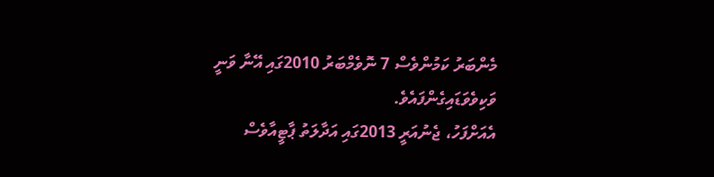މެންބަރު ކަމުންވެސް 7 ނޮވެމްބަރު 2010ގައި އޭނާ ވަނީ ވަކިވެވަޑައިގެންފައެވެ.
އެއަށްފަހު، ޖެނުއަރީ 2013ގައި އަދާލަތު ޕާޓީއާވެސް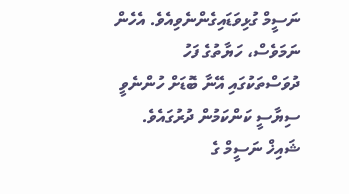ނަސީމް ގުޅިވަޑައިގެންނެވިއެވެ. އެހެން ނަމަވެސް، ހަޔާތުގެ ފަހު ދުވަސްތަކުގައި އޭނާ ބޮޑަށް ހުންނެވީ ސިޔާސީ ކަންކަމުން ދުރުގައެވެ.
ޝައިޚް ނަސީމް ގެ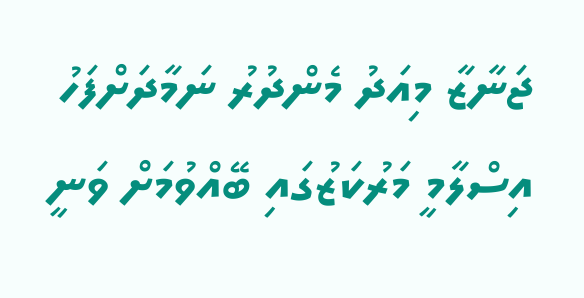ޖަނާޒާ މިއަދު މެންދުރު ނަމާދަށްފަހު އިސްލާމީ މަރުކަޒުގައި ބޭއްވުމަށް ވަނީ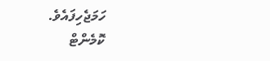ހަމަޖެހިފައެވެ.
ކޮމެންޓް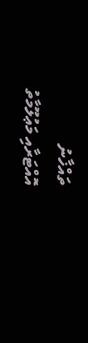ތައްޚާނު
އޮއްޓަރާއި މަޢުލޫމާތު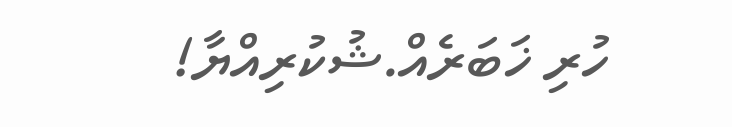ހުރި ޚަބަރެއް.ޝުކުރިއްޔާ!